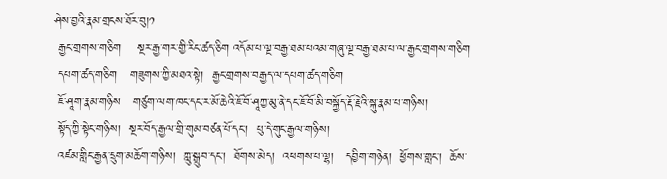ཤེས་བྱའི་རྣམ་གྲངས་ཐོར་བུ།༡
 རྒྱང་གྲགས་གཅིག    སྔར་རྒྱ་གར་གྱི་རིང་ཚད་ཅིག འདོམ་པ་ལྔ་བརྒྱ་ཐམ་པའམ་གཞུ་ལྔ་བརྒྱ་ཐམ་པ་ལ་རྒྱང་གྲགས་གཅིག
 དཔག་ཚད་གཅིག   གཟུགས་ཀྱི་མཐའ་སྟེ།  རྒྱང་གྲགས་བརྒྱད་ལ་དཔག་ཚད་གཅིག
 ཇོ་ཤཱག་རྣམ་གཉིས   གཙུག་ལག་ཁང་དང་ར་མོ་ཆེའི་ཇོ་བོ་ཤཱཀྱ་མུ་ནེ་དང་ཇོ་བོ་མི་བསྐྱོད་རྡོ་རྗེའི་སྐུ་རྣམ་པ་གཉིས།
 སྟོད་ཀྱི་སྟེང་གཉིས།  སྔར་བོད་རྒྱལ་གྲི་གུམ་བཙན་པོ་དང་།  པུ་དེ་གུང་རྒྱལ་གཉིས།
 འཛམ་གླིང་རྒྱན་དྲུག་མཆོག་གཉིས།  ཀླུ་སྒྲུབ་དང་།  ཐོགས་མེད།  འཕགས་པ་ལྷ།   དབྱིག་གཉེན།  ཕྱོགས་གླང་།  ཆོས་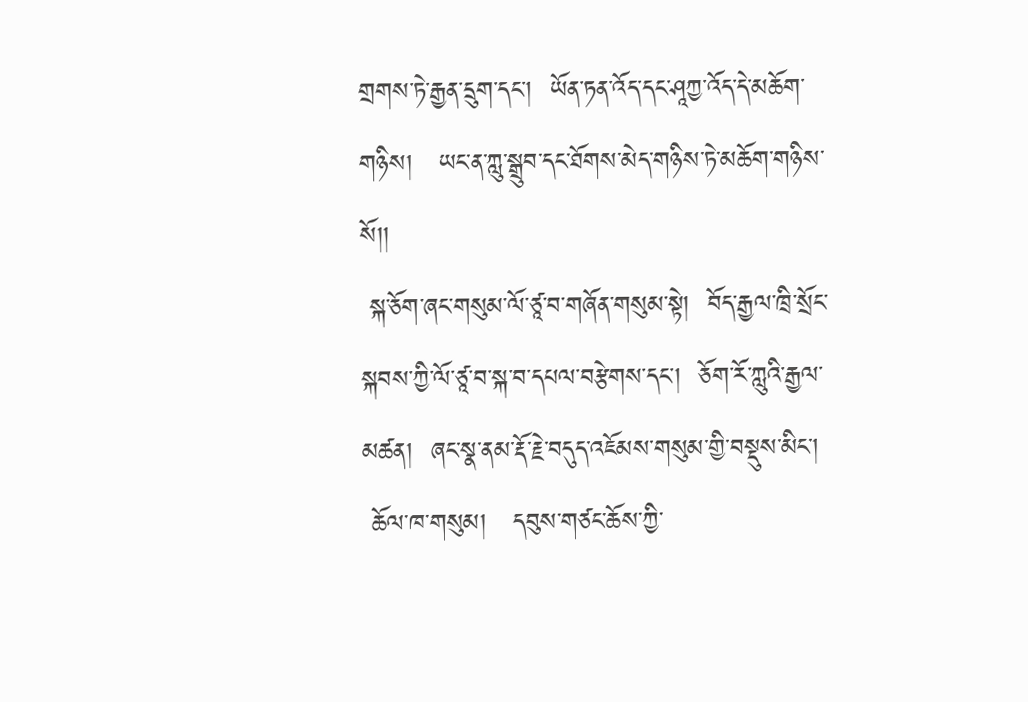གྲགས་ཏེ་རྒྱན་དྲུག་དང་།  ཡོན་ཏན་འོད་དང་ཤཱཀྱ་འོད་དེ་མཆོག་གཉིས།   ཡང་ན་ཀླུ་སྒྲུབ་དང་ཐོགས་མེད་གཉིས་ཏེ་མཆོག་གཉིས་སོ།།
 སྐ་ཅོག་ཞང་གསུམ་ལོ་ཙཱ་བ་གཞོན་གསུམ་སྟེ།  བོད་རྒྱལ་ཁྲི་སྲོང་སྐབས་ཀྱི་ལོ་ཙཱ་བ་སྐ་བ་དཔལ་བརྩེགས་དང་།  ཅོག་རོ་ཀླུའི་རྒྱལ་མཚན།  ཞང་སྣ་ནམ་རྡོ་རྗེ་བདུད་འཇོམས་གསུམ་གྱི་བསྡུས་མིང་།
 ཆོལ་ཁ་གསུམ།   དབུས་གཙང་ཆོས་ཀྱི་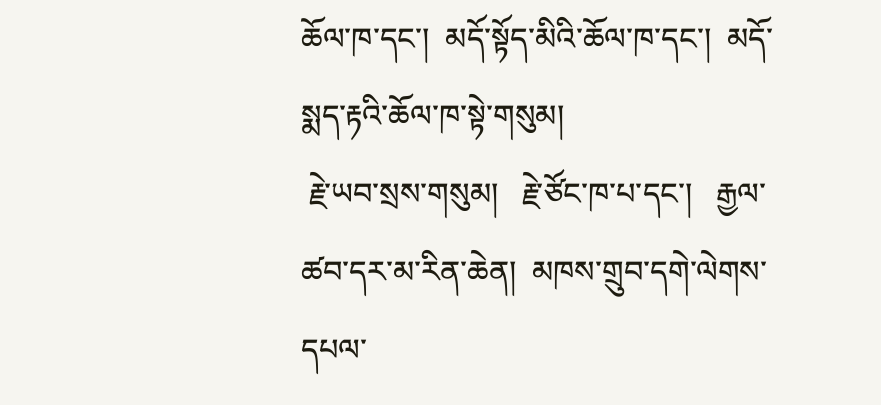ཆོལ་ཁ་དང་།  མདོ་སྟོད་མིའི་ཆོལ་ཁ་དང་།  མདོ་སྨད་རྟའི་ཆོལ་ཁ་སྟེ་གསུམ།
 རྗེ་ཡབ་སྲས་གསུམ།   རྗེ་ཙོང་ཁ་པ་དང་།   རྒྱལ་ཚབ་དར་མ་རིན་ཆེན།  མཁས་གྲུབ་དགེ་ལེགས་དཔལ་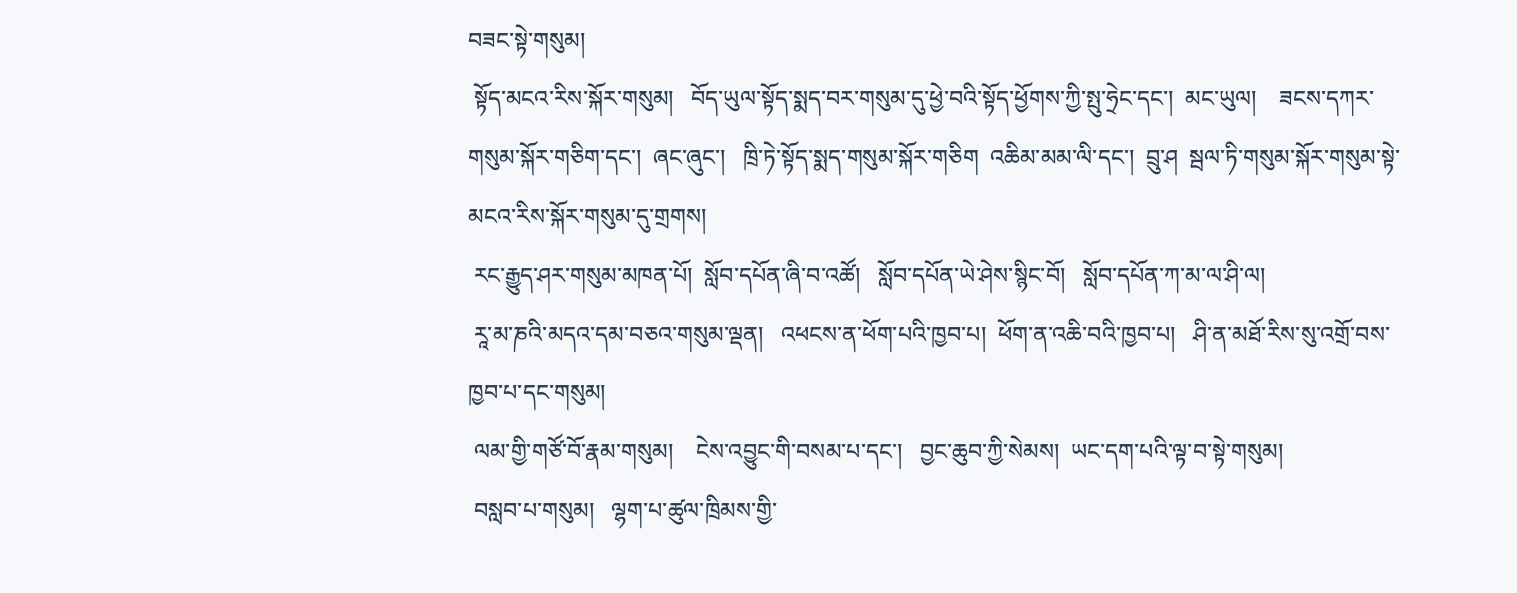བཟང་སྟེ་གསུམ།
 སྟོད་མངའ་རིས་སྐོར་གསུམ།   བོད་ཡུལ་སྟོད་སྨད་བར་གསུམ་དུ་ཕྱེ་བའི་སྟོད་ཕྱོགས་ཀྱི་སྤུ་ཧྲེང་དང་།  མང་ཡུལ།    ཟངས་དཀར་གསུམ་སྐོར་གཅིག་དང་།  ཞང་ཞུང་།   ཁྲི་ཏེ་སྟོད་སྨད་གསུམ་སྐོར་གཅིག  འཆིམ་མམ་ལི་དང་།  བྲུ་ཤ  སྦལ་ཏི་གསུམ་སྐོར་གསུམ་སྟེ་མངའ་རིས་སྐོར་གསུམ་དུ་གྲགས།
 རང་རྒྱུད་ཤར་གསུམ་མཁན་པོ།  སློབ་དཔོན་ཞི་བ་འཚོ།   སློབ་དཔོན་ཡེ་ཤེས་སྙིང་བོ།   སློབ་དཔོན་ཀ་མ་ལ་ཤི་ལ།
 རཱ་མ་ཎའི་མདའ་དམ་བཅའ་གསུམ་ལྡན།   འཕངས་ན་ཕོག་པའི་ཁྱབ་པ།  ཕོག་ན་འཆི་བའི་ཁྱབ་པ།   ཤི་ན་མཐོ་རིས་སུ་འགྲོ་བས་ཁྱབ་པ་དང་གསུམ།
 ལམ་གྱི་གཙོ་བོ་རྣམ་གསུམ།    ངེས་འབྱུང་གི་བསམ་པ་དང་།   བྱང་ཆུབ་ཀྱི་སེམས།  ཡང་དག་པའི་ལྟ་བ་སྟེ་གསུམ།
 བསླབ་པ་གསུམ།   ལྷག་པ་ཚུལ་ཁྲིམས་གྱི་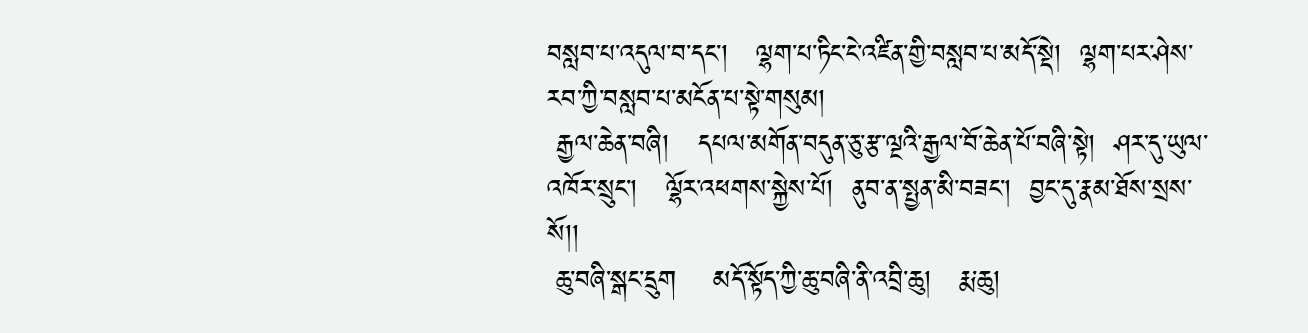བསླབ་པ་འདུལ་བ་དང་།   ལྷག་པ་ཏིང་ངེ་འཛིན་གྱི་བསླབ་པ་མདོ་སྡེ།  ལྷག་པར་ཤེས་རབ་ཀྱི་བསླབ་པ་མངོན་པ་སྟེ་གསུམ།
 རྒྱལ་ཆེན་བཞི།   དཔལ་མགོན་བདུན་ཅུ་རྩ་ལྔའི་རྒྱལ་བོ་ཆེན་པོ་བཞི་སྟེ།  ཤར་དུ་ཡུལ་འཁོར་སྲུང་།   ལྷོར་འཕགས་སྐྱེས་པོ།  ནུབ་ན་སྤྱན་མི་བཟང་།  བྱང་དུ་རྣམ་ཐོས་སྲས་སོ།།
 ཆུ་བཞི་སྒང་དྲུག    མདོ་སྟོད་ཀྱི་ཆུ་བཞི་ནི་འབྲི་ཆུ།   རྨ་ཆུ།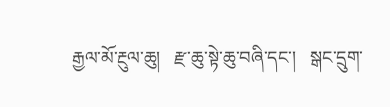རྒྱལ་མོ་རྔུལ་ཆུ།   རྫ་ཆུ་སྟེ་ཆུ་བཞི་དང་།   སྒང་དྲུག་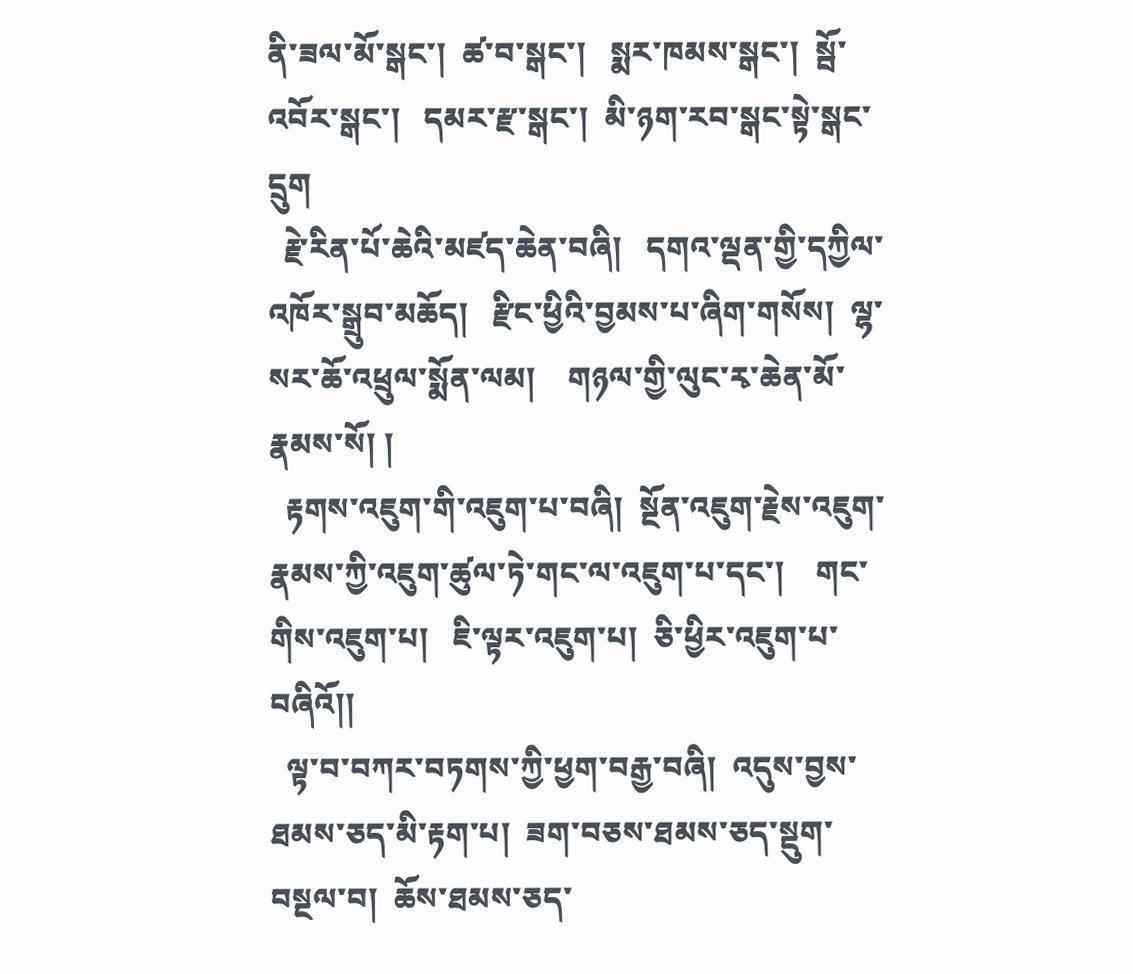ནི་ཟལ་མོ་སྒང་།  ཚ་བ་སྒང་།   སྨར་ཁམས་སྒང་།  སྦོ་འབོར་སྒང་།   དམར་རྫ་སྒང་།  མི་ཉག་རབ་སྒང་སྟེ་སྒང་དྲུག
  རྗེ་རིན་པོ་ཆེའི་མཛད་ཆེན་བཞི།   དགའ་ལྡན་གྱི་དཀྱིལ་འཁོར་སྒྲུབ་མཆོད།   རྫིང་ཕྱིའི་བྱམས་པ་ཞིག་གསོས།  ལྷ་སར་ཆོ་འཕྲུལ་སྨོན་ལམ།    གཉལ་གྱི་ལུང་རྭ་ཆེན་མོ་རྣམས་སོ། །
  རྟགས་འཇུག་གི་འཇུག་པ་བཞི།  སྔོན་འཇུག་རྗེས་འཇུག་རྣམས་ཀྱི་འཇུག་ཚུལ་ཏེ་གང་ལ་འཇུག་པ་དང་།    གང་གིས་འཇུག་པ།   ཇི་ལྟར་འཇུག་པ།  ཅི་ཕྱིར་འཇུག་པ་བཞིའོ།།
  ལྟ་བ་བཀར་བཏགས་ཀྱི་ཕྱག་བརྒྱ་བཞི།  འདུས་བྱས་ཐམས་ཅད་མི་རྟག་པ།  ཟག་བཅས་ཐམས་ཅད་སྡུག་བསྔལ་བ།  ཆོས་ཐམས་ཅད་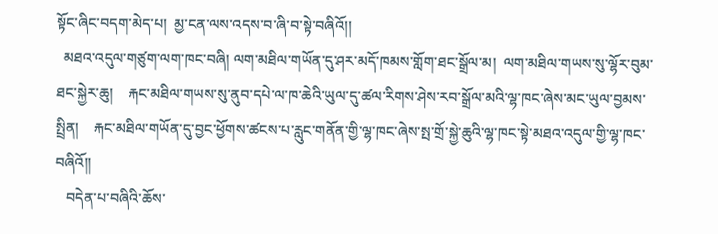སྟོང་ཞིང་བདག་མེད་པ།  མྱ་ངན་ལས་འདས་བ་ཞི་བ་སྟེ་བཞིའོ།།
  མཐའ་འདུལ་གཙུག་ལག་ཁང་བཞི། ལག་མཐིལ་གཡོན་དུ་ཤར་མདོ་ཁམས་གློག་ཐང་སྒྲོལ་མ།  ལག་མཐིལ་གཡས་སུ་ལྷོར་བུམ་ཐང་སྐྱེར་ཆུ།    རྐང་མཐིལ་གཡས་སུ་ནུབ་དཔེ་ལ་ཁ་ཆེའི་ཡུལ་དུ་ཚལ་རིགས་ཤེས་རབ་སྒྲོལ་མའི་ལྷ་ཁང་ཞེས་མང་ཡུལ་བྱམས་སྤྲིན།    རྐང་མཐིལ་གཡོན་དུ་བྱང་ཕྱོགས་ཚངས་པ་རླུང་གནོན་གྱི་ལྷ་ཁང་ཞེས་སྤ་གྲོ་སྐྱེ་ཆུའི་ལྷ་ཁང་སྟེ་མཐའ་འདུལ་གྱི་ལྷ་ཁང་བཞིའོ།།
   བདེན་པ་བཞིའི་ཆོས་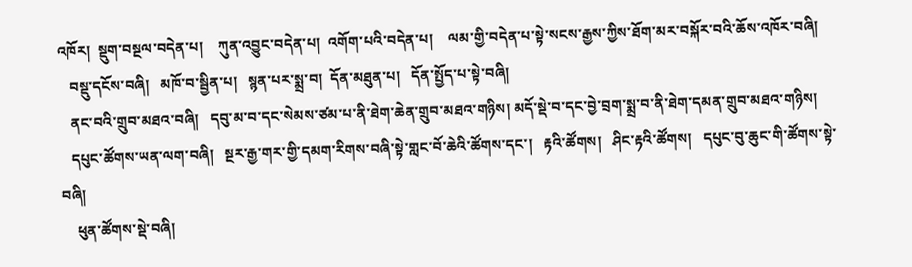འཁོར།  སྡུག་བསྔལ་བདེན་པ།    ཀུན་འབྱུང་བདེན་པ།  འགོག་པའི་བདེན་པ།    ལམ་གྱི་བདེན་པ་སྟེ་སངས་རྒྱས་ཀྱིས་ཐོག་མར་བསྐོར་བའི་ཆོས་འཁོར་བཞི།
   བསྡུ་དངོས་བཞི།   མཁོ་བ་སྦྱིན་པ།   སྙན་པར་སྨྲ་བ།  དོན་མཐུན་པ།   དོན་སྤྱོད་པ་སྟེ་བཞི།
   ནང་བའི་གྲུབ་མཐའ་བཞི།   དབུ་མ་བ་དང་སེམས་ཙམ་པ་ནི་ཐེག་ཆེན་གྲུབ་མཐའ་གཉིས། མདོ་སྡེ་བ་དང་བྱེ་བྲག་སྨྲ་བ་ནི་ཐེག་དམན་གྲུབ་མཐའ་གཉིས།
   དཔུང་ཚོགས་ཡན་ལག་བཞི།   སྔར་རྒྱ་གར་གྱི་དམག་རིགས་བཞི་སྟེ་གླང་བོ་ཆེའི་ཚོགས་དང་།   རྟའི་ཚོགས།   ཤིང་རྟའི་ཚོགས།   དཔུང་བུ་ཆུང་གི་ཚོགས་སྟེ་བཞི།
    ཕུན་ཚོགས་སྡེ་བཞི།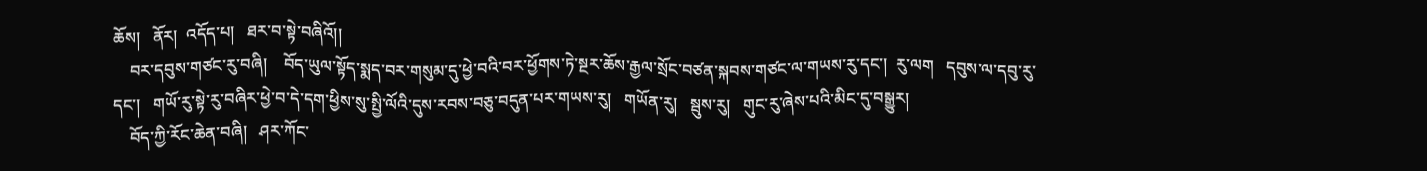ཆོས།   ནོར།  འདོད་པ།   ཐར་བ་སྟེ་བཞིའོ།།
    བར་དབུས་གཙང་རུ་བཞི།    བོད་ཡུལ་སྟོད་སྨད་བར་གསུམ་དུ་ཕྱེ་བའི་བར་ཕྱོགས་ཏེ་སྔར་ཆོས་རྒྱལ་སྲོང་བཙན་སྐབས་གཙང་ལ་གཡས་རུ་དང་།  རུ་ལག   དབུས་ལ་དབུ་རུ་དང་།   གཡོ་རུ་སྟེ་རུ་བཞིར་ཕྱེ་བ་དེ་དག་ཕྱིས་སུ་སྤྱི་ལོའི་དུས་རབས་བཅུ་བདུན་པར་གཡས་རུ།   གཡོན་རུ།   སྦུས་རུ།   གུང་རུ་ཞེས་པའི་མིང་དུ་བསྒྱུར།
    བོད་ཀྱི་རོང་ཆེན་བཞི།   ཤར་ཀོང་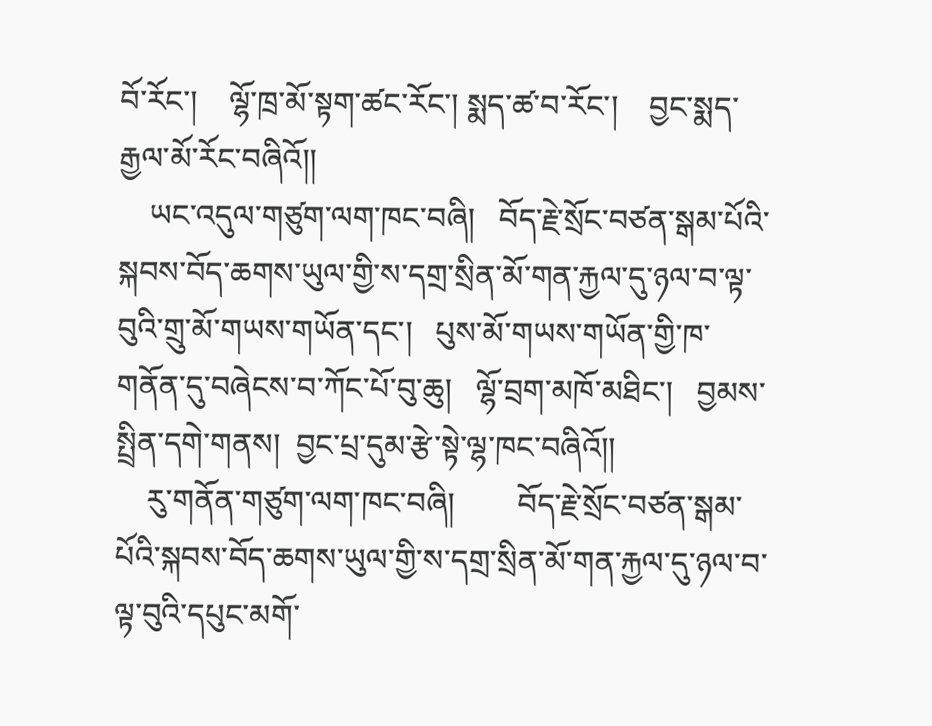བོ་རོང་།    ལྷོ་ཁྲ་མོ་སྟག་ཚང་རོང་། སྨད་ཚ་བ་རོང་།    བྱང་སྨད་རྒྱལ་མོ་རོང་བཞིའོ།།
    ཡང་འདུལ་གཙུག་ལག་ཁང་བཞི།   བོད་རྗེ་སྲོང་བཙན་སྒམ་པོའི་སྐབས་བོད་ཆགས་ཡུལ་གྱི་ས་དགྲ་སྲིན་མོ་གན་རྐྱལ་དུ་ཉལ་བ་ལྟ་བུའི་གྲུ་མོ་གཡས་གཡོན་དང་།   པུས་མོ་གཡས་གཡོན་གྱི་ཁ་གནོན་དུ་བཞེངས་བ་ཀོང་པོ་བུ་ཆུ།   ལྷོ་བྲག་མཁོ་མཐིང་།   བྱམས་སྤྲིན་དགེ་གནས།  བྱང་པྲ་དུམ་རྩེ་སྟེ་ལྷ་ཁང་བཞིའོ།།
    རུ་གནོན་གཙུག་ལག་ཁང་བཞི།        བོད་རྗེ་སྲོང་བཙན་སྒམ་པོའི་སྐབས་བོད་ཆགས་ཡུལ་གྱི་ས་དགྲ་སྲིན་མོ་གན་རྐྱལ་དུ་ཉལ་བ་ལྟ་བུའི་དཔུང་མགོ་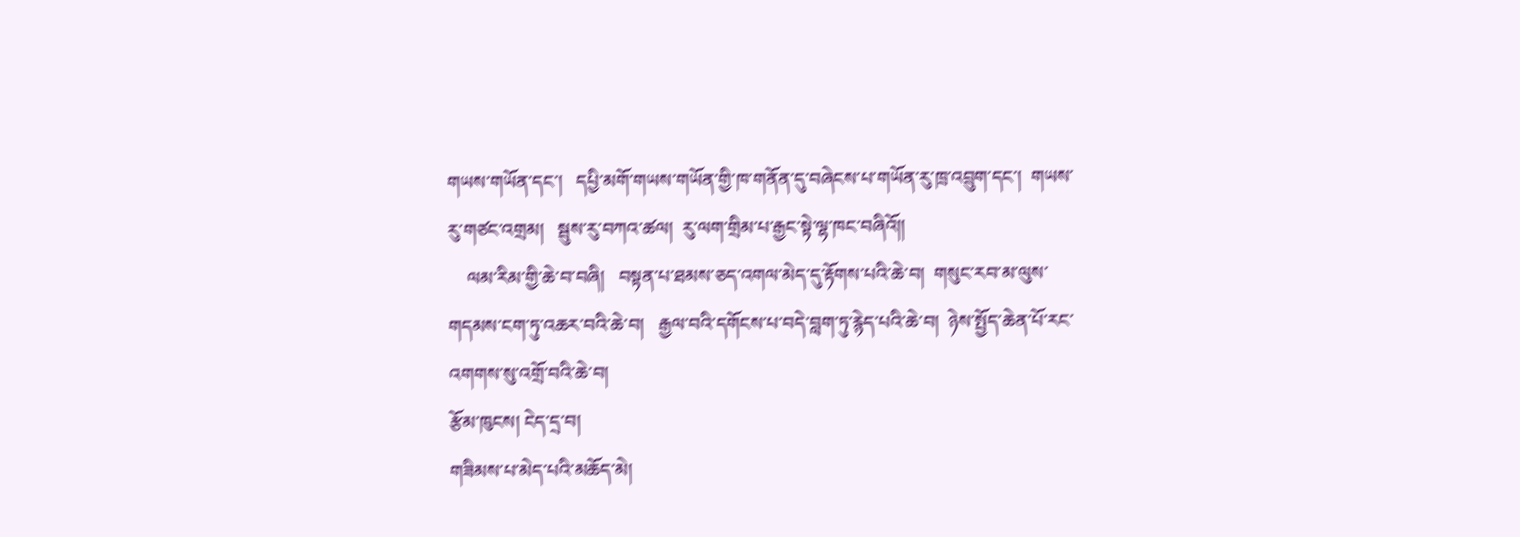གཡས་གཡོན་དང་།   དཔྱི་མགོ་གཡས་གཡོན་གྱི་ཁ་གནོན་དུ་བཞེངས་པ་གཡོན་རུ་ཁྲ་འབྲུག་དང་།  གཡས་རུ་གཙང་འགྲམ།   སྦུས་རུ་བཀའ་ཚལ།  རུ་ལག་གྲིམ་པ་རྒྱང་སྟེ་ལྷ་ཁང་བཞིའོ།།
    ལམ་རིམ་གྱི་ཆེ་བ་བཞི།   བསྟན་པ་ཐམས་ཅད་འགལ་མེད་དུ་རྟོགས་པའི་ཆེ་བ།  གསུང་རབ་མ་ལུས་གདམས་ངག་ཏུ་འཆར་བའི་ཆེ་བ།   རྒྱལ་བའི་དགོངས་པ་བདེ་བླག་ཏུ་རྙེད་པའི་ཆེ་བ།  ཉེས་སྤྱོད་ཆེན་པོ་རང་འགགས་སུ་འགྲོ་བའི་ཆེ་བ།
རྩོམ་ཁུངས། ངེད་དྲ་བ།
གཟིམས་པ་མེད་པའི་མཆོད་མེ།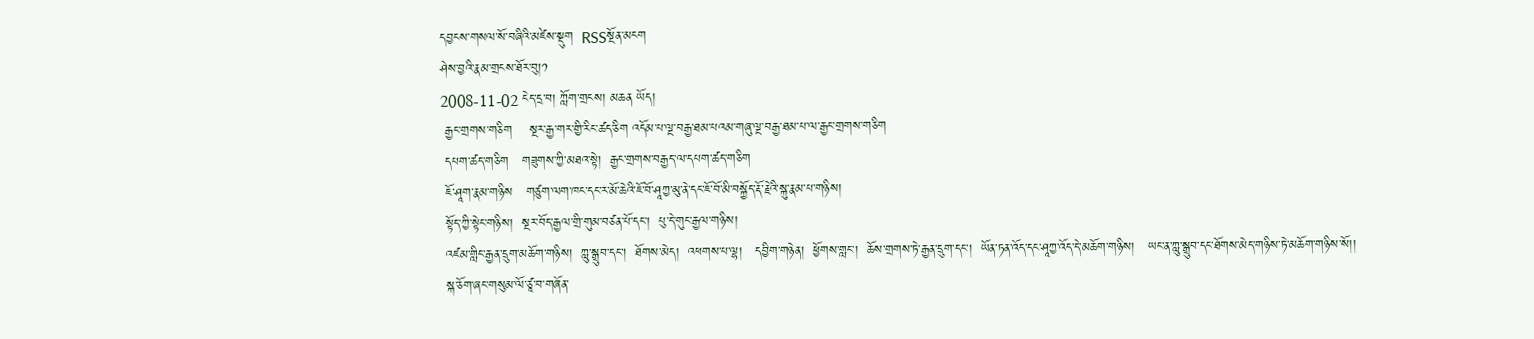དབྱངས་གསལ་སོ་བཞིའི་མཛེས་སྡུག  RSSསྔོན་མངག
ཤེས་བྱའི་རྣམ་གྲངས་ཐོར་བུ།༡
2008-11-02 ངེད་དྲ་བ། ཀློག་གྲངས། མཆན ཡོད།
 རྒྱང་གྲགས་གཅིག    སྔར་རྒྱ་གར་གྱི་རིང་ཚད་ཅིག འདོམ་པ་ལྔ་བརྒྱ་ཐམ་པའམ་གཞུ་ལྔ་བརྒྱ་ཐམ་པ་ལ་རྒྱང་གྲགས་གཅིག
 དཔག་ཚད་གཅིག   གཟུགས་ཀྱི་མཐའ་སྟེ།  རྒྱང་གྲགས་བརྒྱད་ལ་དཔག་ཚད་གཅིག
 ཇོ་ཤཱག་རྣམ་གཉིས   གཙུག་ལག་ཁང་དང་ར་མོ་ཆེའི་ཇོ་བོ་ཤཱཀྱ་མུ་ནེ་དང་ཇོ་བོ་མི་བསྐྱོད་རྡོ་རྗེའི་སྐུ་རྣམ་པ་གཉིས།
 སྟོད་ཀྱི་སྟེང་གཉིས།  སྔར་བོད་རྒྱལ་གྲི་གུམ་བཙན་པོ་དང་།  པུ་དེ་གུང་རྒྱལ་གཉིས།
 འཛམ་གླིང་རྒྱན་དྲུག་མཆོག་གཉིས།  ཀླུ་སྒྲུབ་དང་།  ཐོགས་མེད།  འཕགས་པ་ལྷ།   དབྱིག་གཉེན།  ཕྱོགས་གླང་།  ཆོས་གྲགས་ཏེ་རྒྱན་དྲུག་དང་།  ཡོན་ཏན་འོད་དང་ཤཱཀྱ་འོད་དེ་མཆོག་གཉིས།   ཡང་ན་ཀླུ་སྒྲུབ་དང་ཐོགས་མེད་གཉིས་ཏེ་མཆོག་གཉིས་སོ།།
 སྐ་ཅོག་ཞང་གསུམ་ལོ་ཙཱ་བ་གཞོན་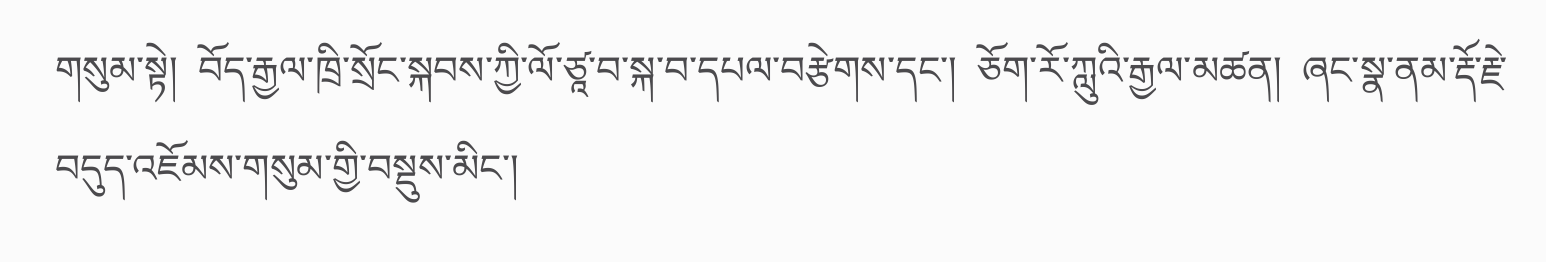གསུམ་སྟེ།  བོད་རྒྱལ་ཁྲི་སྲོང་སྐབས་ཀྱི་ལོ་ཙཱ་བ་སྐ་བ་དཔལ་བརྩེགས་དང་།  ཅོག་རོ་ཀླུའི་རྒྱལ་མཚན།  ཞང་སྣ་ནམ་རྡོ་རྗེ་བདུད་འཇོམས་གསུམ་གྱི་བསྡུས་མིང་།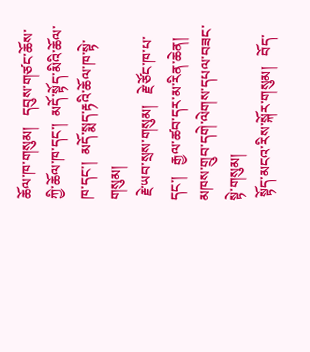ཆོལ་ཁ་གསུམ།   དབུས་གཙང་ཆོས་ཀྱི་ཆོལ་ཁ་དང་།  མདོ་སྟོད་མིའི་ཆོལ་ཁ་དང་།  མདོ་སྨད་རྟའི་ཆོལ་ཁ་སྟེ་གསུམ།
 རྗེ་ཡབ་སྲས་གསུམ།   རྗེ་ཙོང་ཁ་པ་དང་།   རྒྱལ་ཚབ་དར་མ་རིན་ཆེན།  མཁས་གྲུབ་དགེ་ལེགས་དཔལ་བཟང་སྟེ་གསུམ།
 སྟོད་མངའ་རིས་སྐོར་གསུམ།   བོད་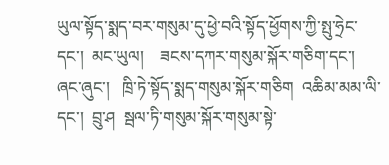ཡུལ་སྟོད་སྨད་བར་གསུམ་དུ་ཕྱེ་བའི་སྟོད་ཕྱོགས་ཀྱི་སྤུ་ཧྲེང་དང་།  མང་ཡུལ།    ཟངས་དཀར་གསུམ་སྐོར་གཅིག་དང་།  ཞང་ཞུང་།   ཁྲི་ཏེ་སྟོད་སྨད་གསུམ་སྐོར་གཅིག  འཆིམ་མམ་ལི་དང་།  བྲུ་ཤ  སྦལ་ཏི་གསུམ་སྐོར་གསུམ་སྟེ་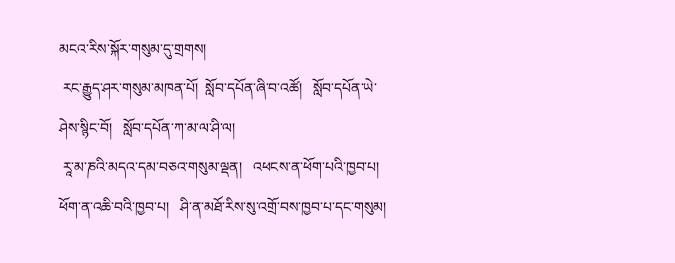མངའ་རིས་སྐོར་གསུམ་དུ་གྲགས།
 རང་རྒྱུད་ཤར་གསུམ་མཁན་པོ།  སློབ་དཔོན་ཞི་བ་འཚོ།   སློབ་དཔོན་ཡེ་ཤེས་སྙིང་བོ།   སློབ་དཔོན་ཀ་མ་ལ་ཤི་ལ།
 རཱ་མ་ཎའི་མདའ་དམ་བཅའ་གསུམ་ལྡན།   འཕངས་ན་ཕོག་པའི་ཁྱབ་པ།  ཕོག་ན་འཆི་བའི་ཁྱབ་པ།   ཤི་ན་མཐོ་རིས་སུ་འགྲོ་བས་ཁྱབ་པ་དང་གསུམ།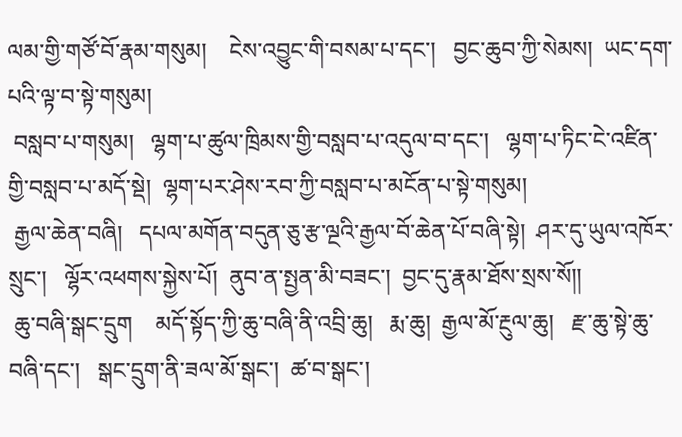ལམ་གྱི་གཙོ་བོ་རྣམ་གསུམ།    ངེས་འབྱུང་གི་བསམ་པ་དང་།   བྱང་ཆུབ་ཀྱི་སེམས།  ཡང་དག་པའི་ལྟ་བ་སྟེ་གསུམ།
 བསླབ་པ་གསུམ།   ལྷག་པ་ཚུལ་ཁྲིམས་གྱི་བསླབ་པ་འདུལ་བ་དང་།   ལྷག་པ་ཏིང་ངེ་འཛིན་གྱི་བསླབ་པ་མདོ་སྡེ།  ལྷག་པར་ཤེས་རབ་ཀྱི་བསླབ་པ་མངོན་པ་སྟེ་གསུམ།
 རྒྱལ་ཆེན་བཞི།   དཔལ་མགོན་བདུན་ཅུ་རྩ་ལྔའི་རྒྱལ་བོ་ཆེན་པོ་བཞི་སྟེ།  ཤར་དུ་ཡུལ་འཁོར་སྲུང་།   ལྷོར་འཕགས་སྐྱེས་པོ།  ནུབ་ན་སྤྱན་མི་བཟང་།  བྱང་དུ་རྣམ་ཐོས་སྲས་སོ།།
 ཆུ་བཞི་སྒང་དྲུག    མདོ་སྟོད་ཀྱི་ཆུ་བཞི་ནི་འབྲི་ཆུ།   རྨ་ཆུ།  རྒྱལ་མོ་རྔུལ་ཆུ།   རྫ་ཆུ་སྟེ་ཆུ་བཞི་དང་།   སྒང་དྲུག་ནི་ཟལ་མོ་སྒང་།  ཚ་བ་སྒང་།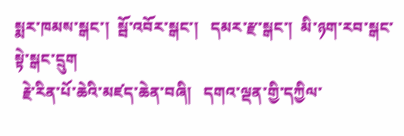སྨར་ཁམས་སྒང་།  སྦོ་འབོར་སྒང་།   དམར་རྫ་སྒང་།  མི་ཉག་རབ་སྒང་སྟེ་སྒང་དྲུག
  རྗེ་རིན་པོ་ཆེའི་མཛད་ཆེན་བཞི།   དགའ་ལྡན་གྱི་དཀྱིལ་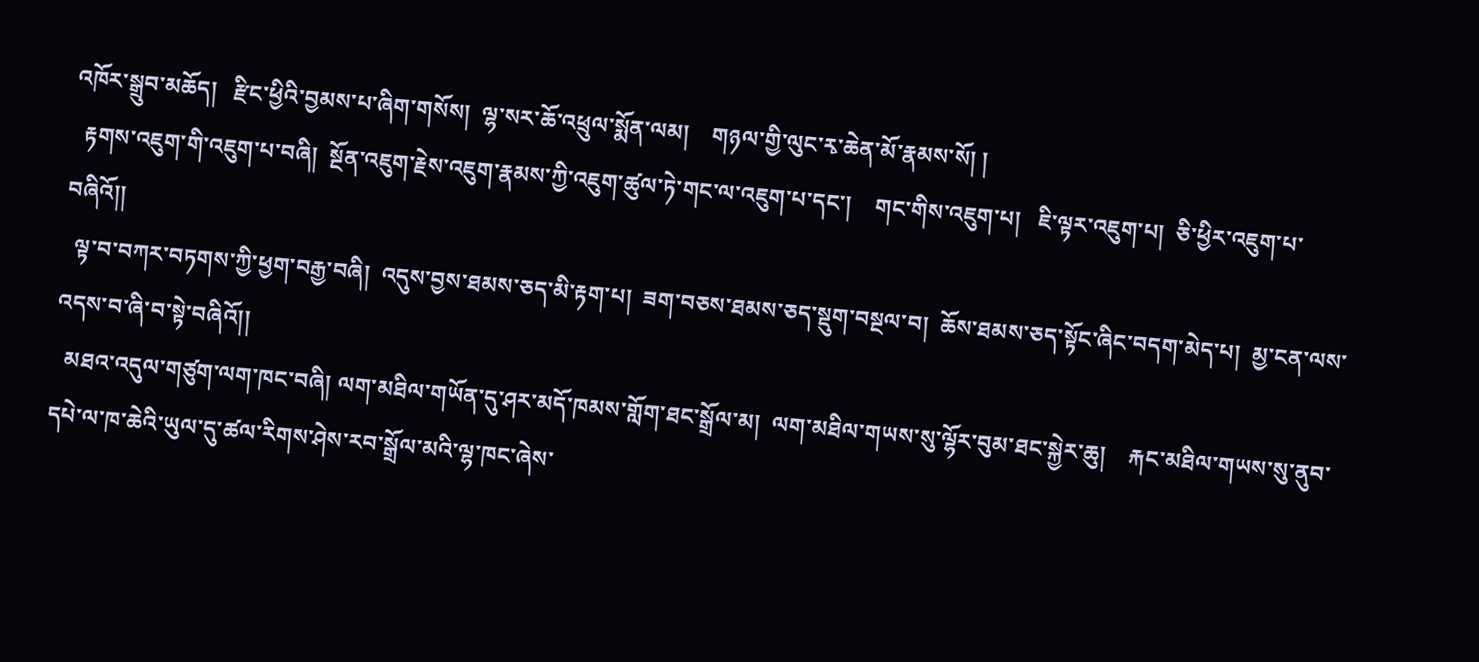འཁོར་སྒྲུབ་མཆོད།   རྫིང་ཕྱིའི་བྱམས་པ་ཞིག་གསོས།  ལྷ་སར་ཆོ་འཕྲུལ་སྨོན་ལམ།    གཉལ་གྱི་ལུང་རྭ་ཆེན་མོ་རྣམས་སོ། །
  རྟགས་འཇུག་གི་འཇུག་པ་བཞི།  སྔོན་འཇུག་རྗེས་འཇུག་རྣམས་ཀྱི་འཇུག་ཚུལ་ཏེ་གང་ལ་འཇུག་པ་དང་།    གང་གིས་འཇུག་པ།   ཇི་ལྟར་འཇུག་པ།  ཅི་ཕྱིར་འཇུག་པ་བཞིའོ།།
  ལྟ་བ་བཀར་བཏགས་ཀྱི་ཕྱག་བརྒྱ་བཞི།  འདུས་བྱས་ཐམས་ཅད་མི་རྟག་པ།  ཟག་བཅས་ཐམས་ཅད་སྡུག་བསྔལ་བ།  ཆོས་ཐམས་ཅད་སྟོང་ཞིང་བདག་མེད་པ།  མྱ་ངན་ལས་འདས་བ་ཞི་བ་སྟེ་བཞིའོ།།
  མཐའ་འདུལ་གཙུག་ལག་ཁང་བཞི། ལག་མཐིལ་གཡོན་དུ་ཤར་མདོ་ཁམས་གློག་ཐང་སྒྲོལ་མ།  ལག་མཐིལ་གཡས་སུ་ལྷོར་བུམ་ཐང་སྐྱེར་ཆུ།    རྐང་མཐིལ་གཡས་སུ་ནུབ་དཔེ་ལ་ཁ་ཆེའི་ཡུལ་དུ་ཚལ་རིགས་ཤེས་རབ་སྒྲོལ་མའི་ལྷ་ཁང་ཞེས་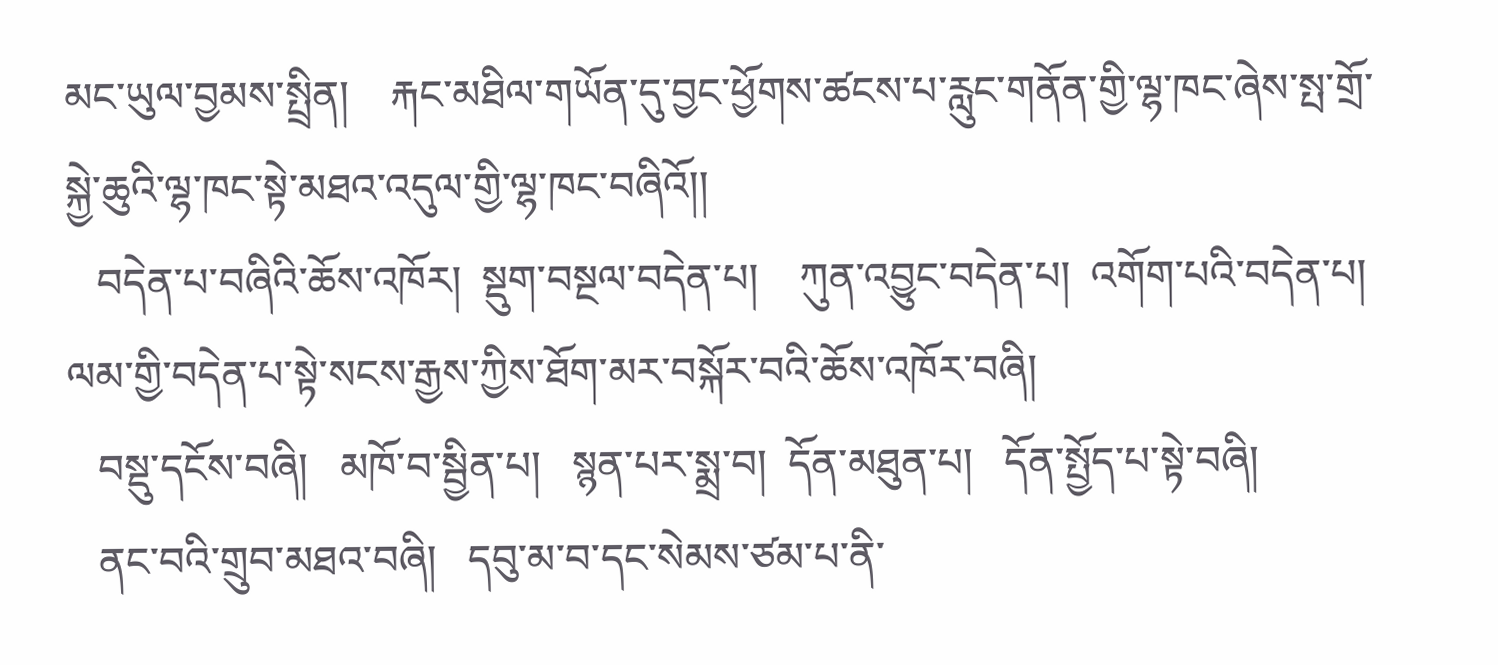མང་ཡུལ་བྱམས་སྤྲིན།    རྐང་མཐིལ་གཡོན་དུ་བྱང་ཕྱོགས་ཚངས་པ་རླུང་གནོན་གྱི་ལྷ་ཁང་ཞེས་སྤ་གྲོ་སྐྱེ་ཆུའི་ལྷ་ཁང་སྟེ་མཐའ་འདུལ་གྱི་ལྷ་ཁང་བཞིའོ།།
   བདེན་པ་བཞིའི་ཆོས་འཁོར།  སྡུག་བསྔལ་བདེན་པ།    ཀུན་འབྱུང་བདེན་པ།  འགོག་པའི་བདེན་པ།    ལམ་གྱི་བདེན་པ་སྟེ་སངས་རྒྱས་ཀྱིས་ཐོག་མར་བསྐོར་བའི་ཆོས་འཁོར་བཞི།
   བསྡུ་དངོས་བཞི།   མཁོ་བ་སྦྱིན་པ།   སྙན་པར་སྨྲ་བ།  དོན་མཐུན་པ།   དོན་སྤྱོད་པ་སྟེ་བཞི།
   ནང་བའི་གྲུབ་མཐའ་བཞི།   དབུ་མ་བ་དང་སེམས་ཙམ་པ་ནི་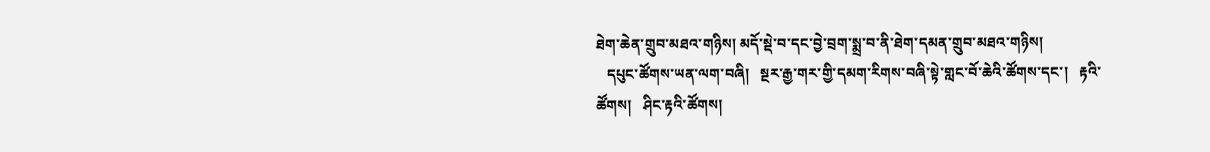ཐེག་ཆེན་གྲུབ་མཐའ་གཉིས། མདོ་སྡེ་བ་དང་བྱེ་བྲག་སྨྲ་བ་ནི་ཐེག་དམན་གྲུབ་མཐའ་གཉིས།
   དཔུང་ཚོགས་ཡན་ལག་བཞི།   སྔར་རྒྱ་གར་གྱི་དམག་རིགས་བཞི་སྟེ་གླང་བོ་ཆེའི་ཚོགས་དང་།   རྟའི་ཚོགས།   ཤིང་རྟའི་ཚོགས།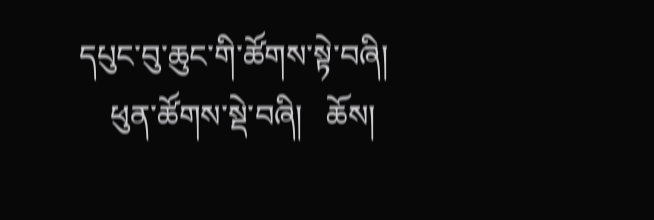དཔུང་བུ་ཆུང་གི་ཚོགས་སྟེ་བཞི།
    ཕུན་ཚོགས་སྡེ་བཞི།   ཆོས།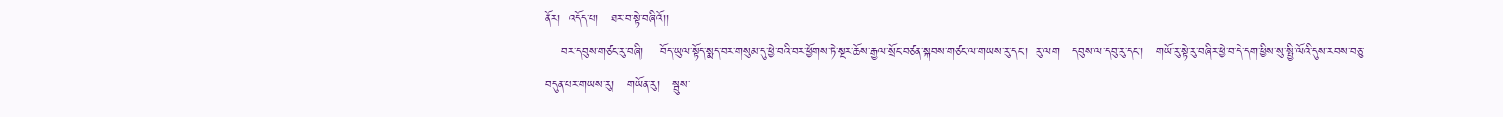ནོར།  འདོད་པ།   ཐར་བ་སྟེ་བཞིའོ།།
    བར་དབུས་གཙང་རུ་བཞི།    བོད་ཡུལ་སྟོད་སྨད་བར་གསུམ་དུ་ཕྱེ་བའི་བར་ཕྱོགས་ཏེ་སྔར་ཆོས་རྒྱལ་སྲོང་བཙན་སྐབས་གཙང་ལ་གཡས་རུ་དང་།  རུ་ལག   དབུས་ལ་དབུ་རུ་དང་།   གཡོ་རུ་སྟེ་རུ་བཞིར་ཕྱེ་བ་དེ་དག་ཕྱིས་སུ་སྤྱི་ལོའི་དུས་རབས་བཅུ་བདུན་པར་གཡས་རུ།   གཡོན་རུ།   སྦུས་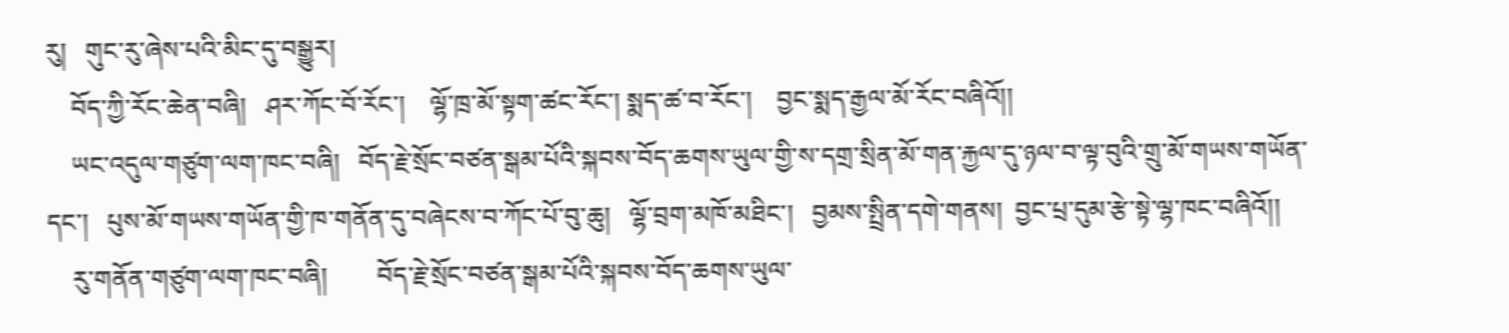རུ།   གུང་རུ་ཞེས་པའི་མིང་དུ་བསྒྱུར།
    བོད་ཀྱི་རོང་ཆེན་བཞི།   ཤར་ཀོང་བོ་རོང་།    ལྷོ་ཁྲ་མོ་སྟག་ཚང་རོང་། སྨད་ཚ་བ་རོང་།    བྱང་སྨད་རྒྱལ་མོ་རོང་བཞིའོ།།
    ཡང་འདུལ་གཙུག་ལག་ཁང་བཞི།   བོད་རྗེ་སྲོང་བཙན་སྒམ་པོའི་སྐབས་བོད་ཆགས་ཡུལ་གྱི་ས་དགྲ་སྲིན་མོ་གན་རྐྱལ་དུ་ཉལ་བ་ལྟ་བུའི་གྲུ་མོ་གཡས་གཡོན་དང་།   པུས་མོ་གཡས་གཡོན་གྱི་ཁ་གནོན་དུ་བཞེངས་བ་ཀོང་པོ་བུ་ཆུ།   ལྷོ་བྲག་མཁོ་མཐིང་།   བྱམས་སྤྲིན་དགེ་གནས།  བྱང་པྲ་དུམ་རྩེ་སྟེ་ལྷ་ཁང་བཞིའོ།།
    རུ་གནོན་གཙུག་ལག་ཁང་བཞི།        བོད་རྗེ་སྲོང་བཙན་སྒམ་པོའི་སྐབས་བོད་ཆགས་ཡུལ་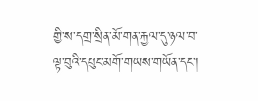གྱི་ས་དགྲ་སྲིན་མོ་གན་རྐྱལ་དུ་ཉལ་བ་ལྟ་བུའི་དཔུང་མགོ་གཡས་གཡོན་དང་།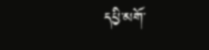དཔྱི་མགོ་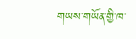གཡས་གཡོན་གྱི་ཁ་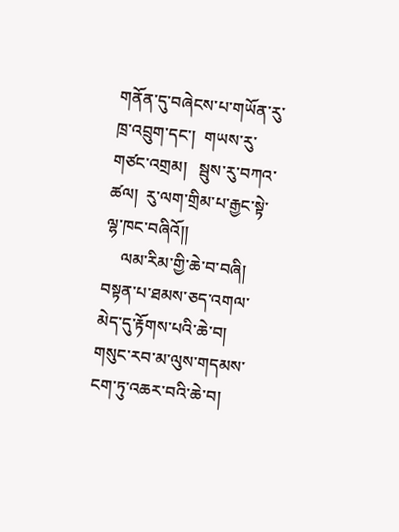གནོན་དུ་བཞེངས་པ་གཡོན་རུ་ཁྲ་འབྲུག་དང་།  གཡས་རུ་གཙང་འགྲམ།   སྦུས་རུ་བཀའ་ཚལ།  རུ་ལག་གྲིམ་པ་རྒྱང་སྟེ་ལྷ་ཁང་བཞིའོ།།
    ལམ་རིམ་གྱི་ཆེ་བ་བཞི།   བསྟན་པ་ཐམས་ཅད་འགལ་མེད་དུ་རྟོགས་པའི་ཆེ་བ།  གསུང་རབ་མ་ལུས་གདམས་ངག་ཏུ་འཆར་བའི་ཆེ་བ།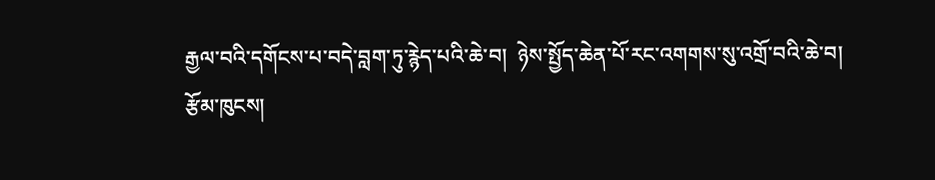རྒྱལ་བའི་དགོངས་པ་བདེ་བླག་ཏུ་རྙེད་པའི་ཆེ་བ།  ཉེས་སྤྱོད་ཆེན་པོ་རང་འགགས་སུ་འགྲོ་བའི་ཆེ་བ།
རྩོམ་ཁུངས།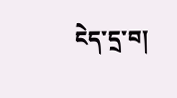ངེད་དྲ་བ།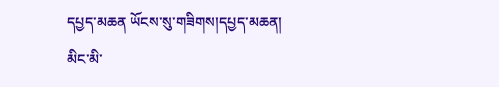དཔྱད་མཆན ཡོངས་སུ་གཟིགས།དཔྱད་མཆན།
མིང་མི་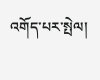འགོད་པར་སྤེལ།